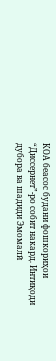КОА беасос будани фошкориҳои “Диссернет”-ро собит накард. Интиқоди дубора ва шадиди Эмомалӣ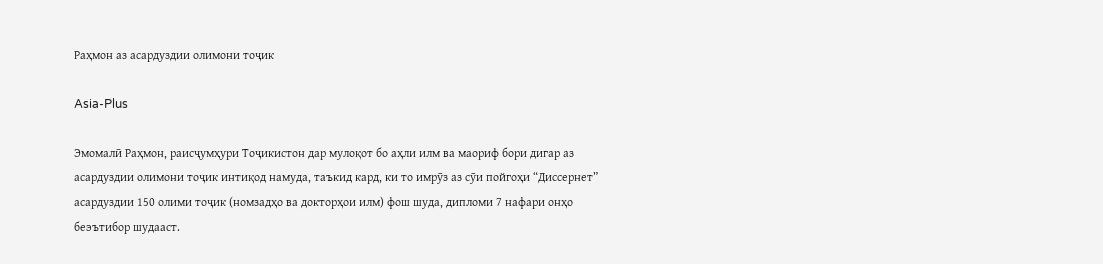Раҳмон аз асардуздии олимони тоҷик

Asia-Plus

Эмомалӣ Раҳмон, раисҷумҳури Тоҷикистон дар мулоқот бо аҳли илм ва маориф бори дигар аз асардуздии олимони тоҷик интиқод намуда, таъкид кард, ки то имрӯз аз сӯи пойгоҳи “Диссернет” асардуздии 150 олими тоҷик (номзадҳо ва докторҳои илм) фош шуда, дипломи 7 нафари онҳо беэътибор шудааст.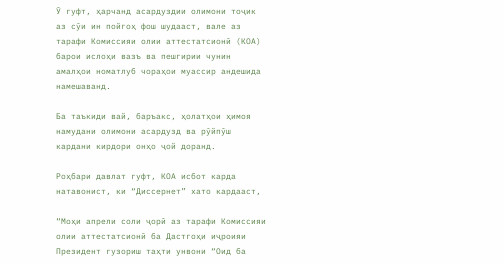Ӯ гуфт, ҳарчанд асардуздии олимони тоҷик аз сӯи ин пойгоҳ фош шудааст, вале аз тарафи Комиссияи олии аттестатсионӣ (КОА) барои ислоҳи вазъ ва пешгирии чунин амалҳои номатлуб чораҳои муассир андешида намешаванд.

Ба таъкиди вай, баръакс, ҳолатҳои ҳимоя намудани олимони асардузд ва рӯйпӯш кардани кирдори онҳо ҷой доранд.

Роҳбари давлат гуфт, КОА исбот карда натавонист, ки “Диссернет” хато кардааст,

“Моҳи апрели соли ҷорӣ аз тарафи Комиссияи олии аттестатсионӣ ба Дастгоҳи иҷроияи Президент гузориш таҳти унвони “Оид ба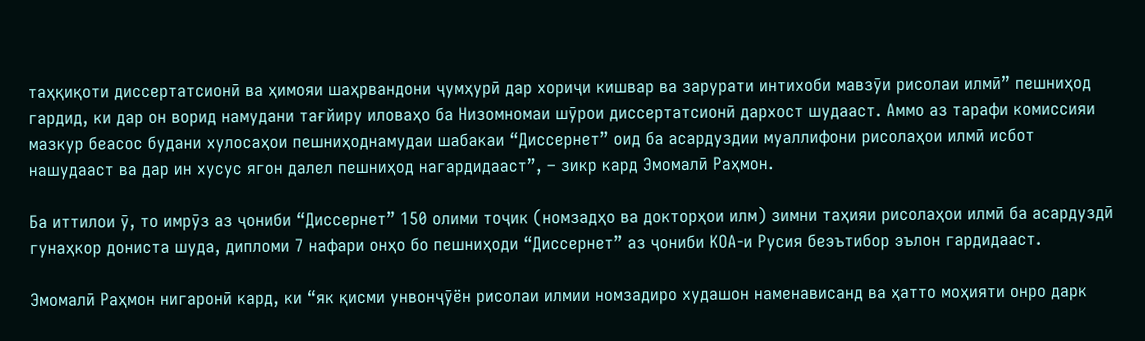таҳқиқоти диссертатсионӣ ва ҳимояи шаҳрвандони ҷумҳурӣ дар хориҷи кишвар ва зарурати интихоби мавзӯи рисолаи илмӣ” пешниҳод гардид, ки дар он ворид намудани тағйиру иловаҳо ба Низомномаи шӯрои диссертатсионӣ дархост шудааст. Аммо аз тарафи комиссияи мазкур беасос будани хулосаҳои пешниҳоднамудаи шабакаи “Диссернет” оид ба асардуздии муаллифони рисолаҳои илмӣ исбот нашудааст ва дар ин хусус ягон далел пешниҳод нагардидааст”, – зикр кард Эмомалӣ Раҳмон.

Ба иттилои ӯ, то имрӯз аз ҷониби “Диссернет” 150 олими тоҷик (номзадҳо ва докторҳои илм) зимни таҳияи рисолаҳои илмӣ ба асардуздӣ гунаҳкор дониста шуда, дипломи 7 нафари онҳо бо пешниҳоди “Диссернет” аз ҷониби КОА-и Русия беэътибор эълон гардидааст.

Эмомалӣ Раҳмон нигаронӣ кард, ки “як қисми унвонҷӯён рисолаи илмии номзадиро худашон наменависанд ва ҳатто моҳияти онро дарк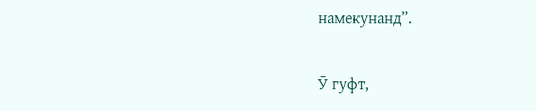намекунанд”.

Ӯ гуфт,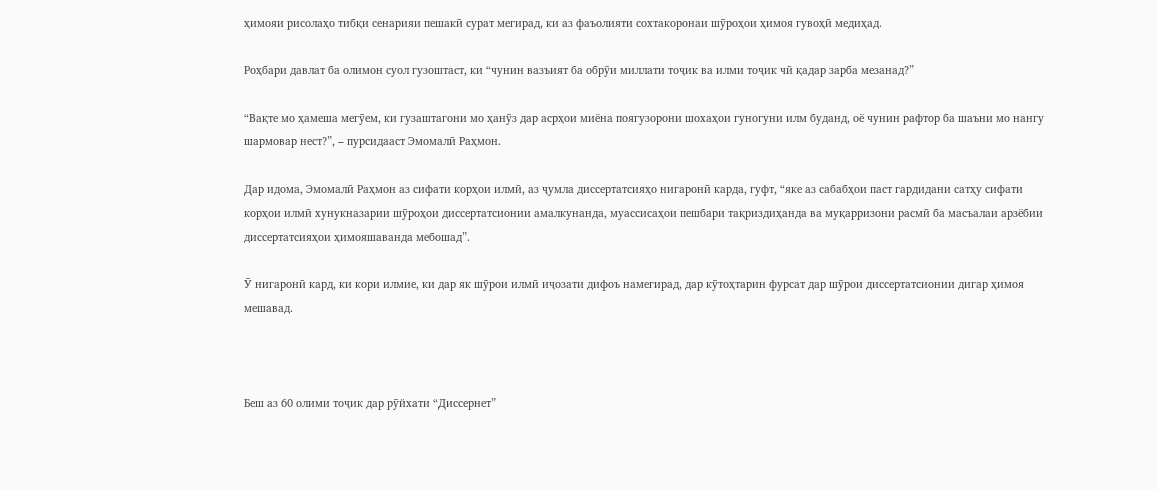ҳимояи рисолаҳо тибқи сенарияи пешакӣ сурат мегирад, ки аз фаъолияти сохтакоронаи шӯроҳои ҳимоя гувоҳӣ медиҳад.

Роҳбари давлат ба олимон суол гузоштаст, ки “чунин вазъият ба обрӯи миллати тоҷик ва илми тоҷик чӣ қадар зарба мезанад?”

“Вақте мо ҳамеша мегӯем, ки гузаштагони мо ҳанӯз дар асрҳои миёна поягузорони шохаҳои гуногуни илм буданд, оё чунин рафтор ба шаъни мо нангу шармовар нест?”, – пурсидааст Эмомалӣ Раҳмон.

Дар идома, Эмомалӣ Раҳмон аз сифати корҳои илмӣ, аз ҷумла диссертатсияҳо нигаронӣ карда, гуфт, “яке аз сабабҳои паст гардидани сатҳу сифати корҳои илмӣ хунукназарии шӯроҳои диссертатсионии амалкунанда, муассисаҳои пешбари тақриздиҳанда ва муқарризони расмӣ ба масъалаи арзёбии диссертатсияҳои ҳимояшаванда мебошад”.

Ӯ нигаронӣ кард, ки кори илмие, ки дар як шӯрои илмӣ иҷозати дифоъ намегирад, дар кӯтоҳтарин фурсат дар шӯрои диссертатсионии дигар ҳимоя мешавад.



Беш аз 60 олими тоҷик дар рӯйхати “Диссернет”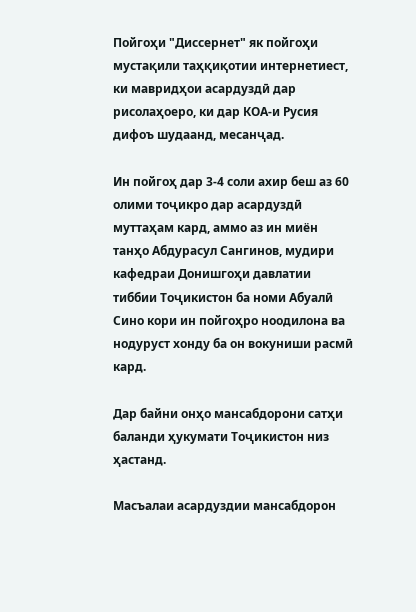Пойгоҳи "Диссернет" як пойгоҳи мустақили таҳқиқотии интернетиест, ки мавридҳои асардуздӣ дар рисолаҳоеро, ки дар КОА-и Русия дифоъ шудаанд, месанҷад.

Ин пойгоҳ дар 3-4 соли ахир беш аз 60 олими тоҷикро дар асардуздӣ муттаҳам кард, аммо аз ин миён танҳо Абдурасул Сангинов, мудири кафедраи Донишгоҳи давлатии тиббии Тоҷикистон ба номи Абуалӣ Сино кори ин пойгоҳро ноодилона ва нодуруст хонду ба он вокуниши расмӣ кард.

Дар байни онҳо мансабдорони сатҳи баланди ҳукумати Тоҷикистон низ ҳастанд.

Масъалаи асардуздии мансабдорон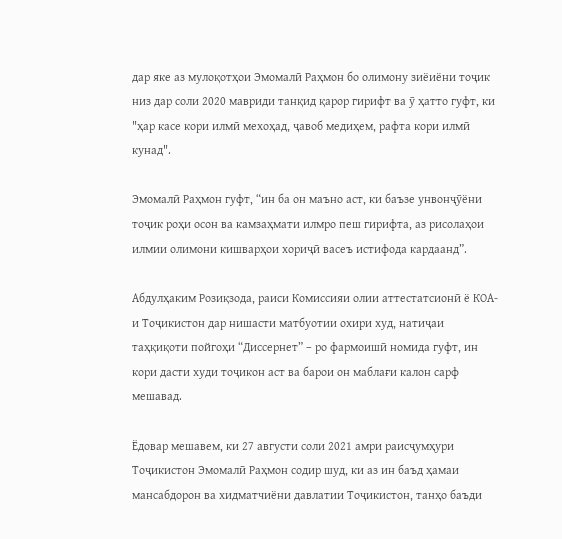дар яке аз мулоқотҳои Эмомалӣ Раҳмон бо олимону зиёиёни тоҷик низ дар соли 2020 мавриди танқид қарор гирифт ва ӯ ҳатто гуфт, ки "ҳар касе кори илмӣ мехоҳад, ҷавоб медиҳем, рафта кори илмӣ кунад".

Эмомалӣ Раҳмон гуфт, “ин ба он маъно аст, ки баъзе унвонҷӯёни тоҷик роҳи осон ва камзаҳмати илмро пеш гирифта, аз рисолаҳои илмии олимони кишварҳои хориҷӣ васеъ истифода кардаанд”.

Абдулҳаким Розиқзода, раиси Комиссияи олии аттестатсионӣ ё КОА-и Тоҷикистон дар нишасти матбуотии охири худ, натиҷаи таҳқиқоти пойгоҳи “Диссернет” – ро фармоишӣ номида гуфт, ин кори дасти худи тоҷикон аст ва барои он маблағи калон сарф мешавад.

Ёдовар мешавем, ки 27 августи соли 2021 амри раисҷумҳури Тоҷикистон Эмомалӣ Раҳмон содир шуд, ки аз ин баъд ҳамаи мансабдорон ва хидматчиёни давлатии Тоҷикистон, танҳо баъди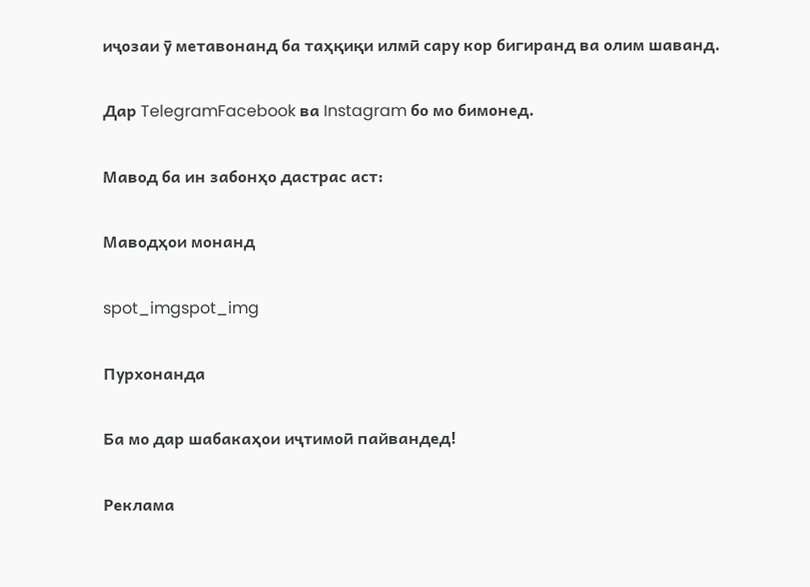иҷозаи ӯ метавонанд ба таҳқиқи илмӣ сару кор бигиранд ва олим шаванд.

Дар TelegramFacebook ва Instagram бо мо бимонед.

Мавод ба ин забонҳо дастрас аст:

Маводҳои монанд

spot_imgspot_img

Пурхонанда

Ба мо дар шабакаҳои иҷтимоӣ пайвандед!

Реклама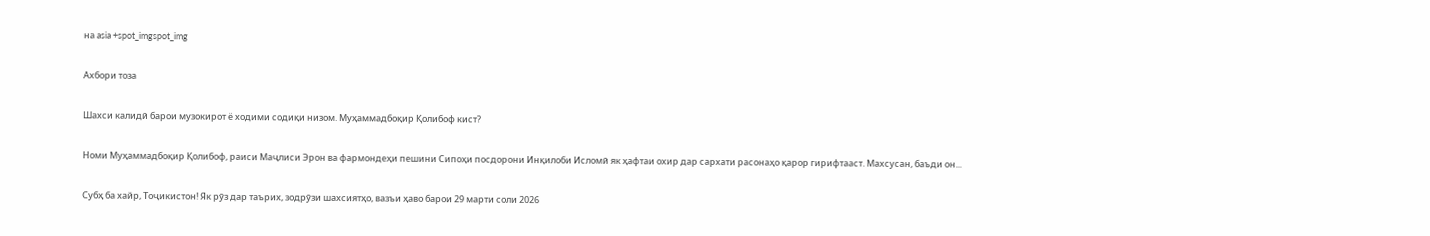на asia +spot_imgspot_img

Ахбори тоза

Шахси калидӣ барои музокирот ё ходими содиқи низом. Муҳаммадбоқир Қолибоф кист?

Номи Муҳаммадбоқир Қолибоф, раиси Маҷлиси Эрон ва фармондеҳи пешини Сипоҳи посдорони Инқилоби Исломӣ як ҳафтаи охир дар сархати расонаҳо қарор гирифтааст. Махсусан, баъди он...

Субҳ ба хайр, Тоҷикистон! Як рӯз дар таърих, зодрӯзи шахсиятҳо, вазъи ҳаво барои 29 марти соли 2026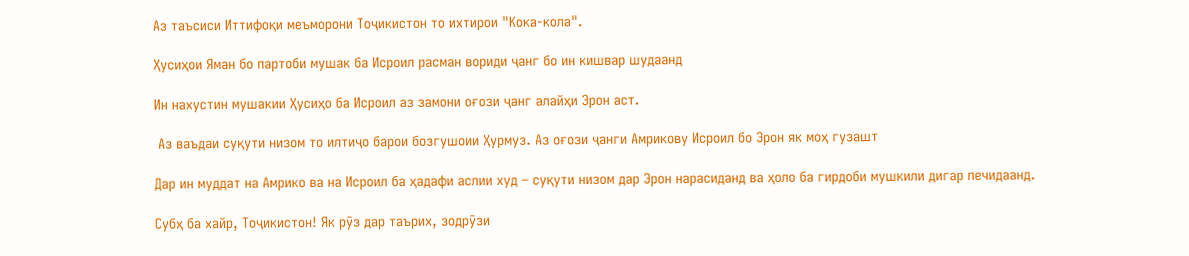Аз таъсиси Иттифоқи меъморони Тоҷикистон то ихтирои "Кока-кола".

Ҳусиҳои Яман бо партоби мушак ба Исроил расман вориди ҷанг бо ин кишвар шудаанд

Ин нахустин мушакии Ҳусиҳо ба Исроил аз замони оғози ҷанг алайҳи Эрон аст.

 Аз ваъдаи суқути низом то илтиҷо барои бозгушоии Ҳурмуз. Аз оғози ҷанги Амрикову Исроил бо Эрон як моҳ гузашт

Дар ин муддат на Амрико ва на Исроил ба ҳадафи аслии худ – суқути низом дар Эрон нарасиданд ва ҳоло ба гирдоби мушкили дигар печидаанд.

Субҳ ба хайр, Тоҷикистон! Як рӯз дар таърих, зодрӯзи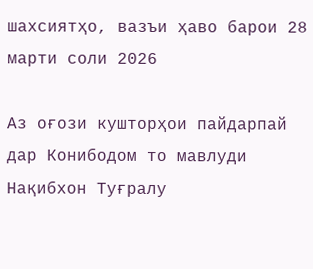шахсиятҳо, вазъи ҳаво барои 28 марти соли 2026

Аз оғози кушторҳои пайдарпай дар Конибодом то мавлуди Нақибхон Туғралу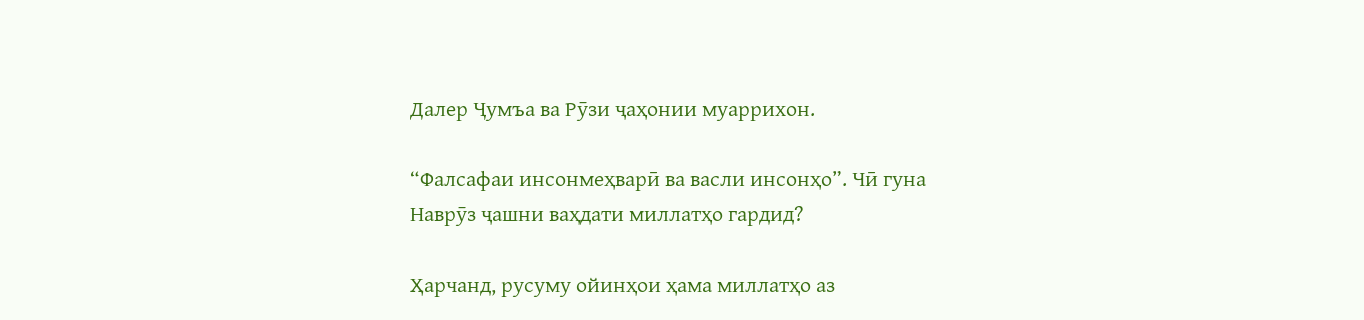Далер Ҷумъа ва Рӯзи ҷаҳонии муаррихон.

“Фалсафаи инсонмеҳварӣ ва васли инсонҳо”. Чӣ гуна Наврӯз ҷашни ваҳдати миллатҳо гардид?

Ҳарчанд, русуму ойинҳои ҳама миллатҳо аз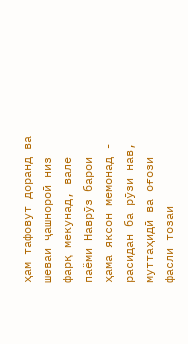ҳам тафовут доранд ва шеваи ҷашнороӣ низ фарқ мекунад, вале паёми Наврӯз барои ҳама яксон мемонад - расидан ба рӯзи нав, муттаҳидӣ ва оғози фасли тозаи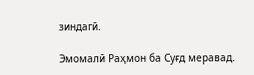зиндагӣ.

Эмомалӣ Раҳмон ба Суғд меравад.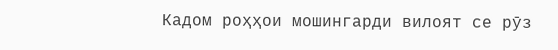Кадом роҳҳои мошингарди вилоят се рӯз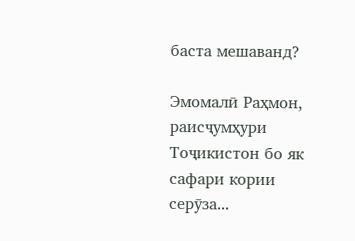баста мешаванд?

Эмомалӣ Раҳмон, раисҷумҳури Тоҷикистон бо як сафари кории серӯза...